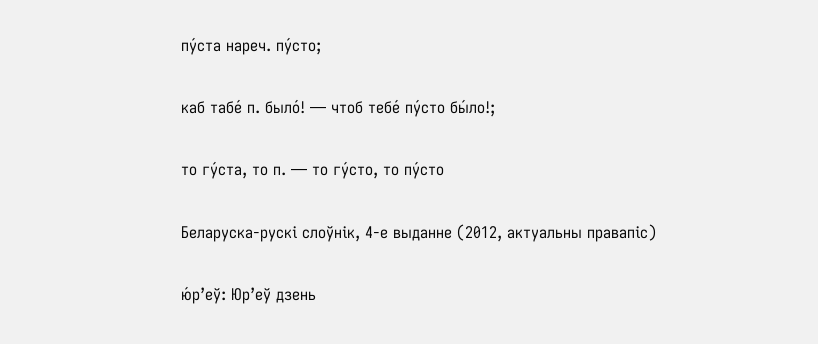пу́ста нареч. пу́сто;

каб табе́ п. было́! — чтоб тебе́ пу́сто бы́ло!;

то гу́ста, то п. — то гу́сто, то пу́сто

Беларуска-рускі слоўнік, 4-е выданне (2012, актуальны правапіс)

ю́р’еў: Юр’еў дзень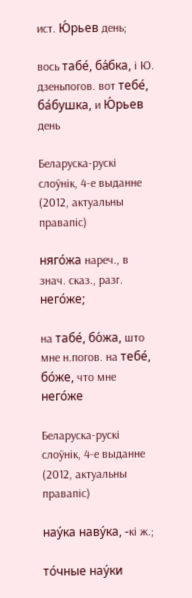ист. Ю́рьев день;

вось табе́, ба́бка, і Ю. дзеньпогов. вот тебе́, ба́бушка, и Ю́рьев день

Беларуска-рускі слоўнік, 4-е выданне (2012, актуальны правапіс)

няго́жа нареч., в знач. сказ., разг. него́же;

на табе́, бо́жа, што мне н.погов. на тебе́, бо́же, что мне него́же

Беларуска-рускі слоўнік, 4-е выданне (2012, актуальны правапіс)

нау́ка наву́ка, -кі ж.;

то́чные нау́ки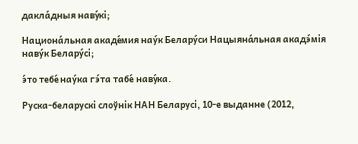дакла́дныя наву́кі;

Национа́льная акаде́мия нау́к Белару́си Нацыяна́льная акадэ́мія наву́к Белару́сі;

э́то тебе́ нау́ка гэ́та табе́ наву́ка.

Руска-беларускі слоўнік НАН Беларусі, 10-е выданне (2012,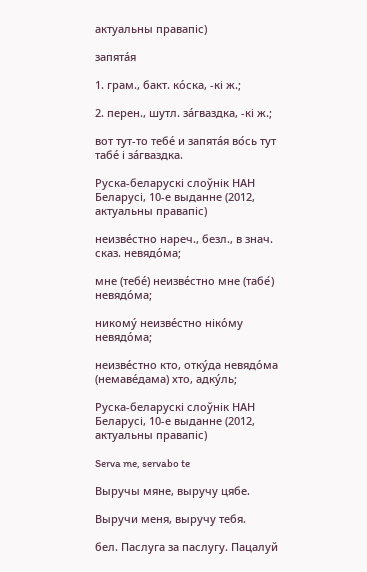актуальны правапіс)

запята́я

1. грам., бакт. ко́ска, -кі ж.;

2. перен., шутл. за́гваздка, -кі ж.;

вот тут-то тебе́ и запята́я во́сь тут табе́ і за́гваздка.

Руска-беларускі слоўнік НАН Беларусі, 10-е выданне (2012, актуальны правапіс)

неизве́стно нареч., безл., в знач. сказ. невядо́ма;

мне (тебе́) неизве́стно мне (табе́) невядо́ма;

никому́ неизве́стно ніко́му невядо́ма;

неизве́стно кто, отку́да невядо́ма (немаве́дама) хто, адку́ль;

Руска-беларускі слоўнік НАН Беларусі, 10-е выданне (2012, актуальны правапіс)

Serva me, servabo te

Выручы мяне, выручу цябе.

Выручи меня, выручу тебя.

бел. Паслуга за паслугу. Пацалуй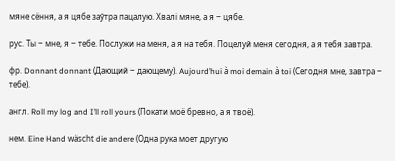мяне сёння, а я цябе заўтра пацалую. Хвалі мяне, а я ‒ цябе.

рус. Ты ‒ мне, я ‒ тебе. Послужи на меня, а я на тебя. Поцелуй меня сегодня, а я тебя завтра.

фр. Donnant donnant (Дающий ‒ дающему). Aujourd’hui à moi demain à toi (Сегодня мне, завтра ‒ тебе).

англ. Roll my log and I’ll roll yours (Покати моё бревно, а я твоё).

нем. Eine Hand wäscht die andere (Одна рука моет другую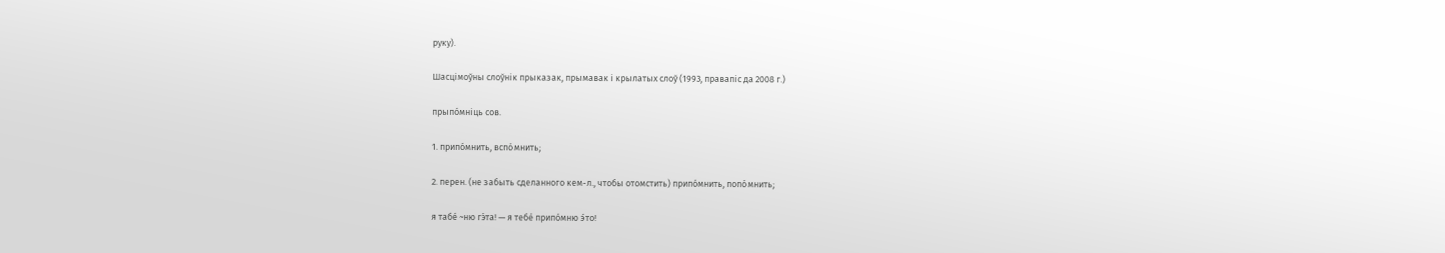руку).

Шасцімоўны слоўнік прыказак, прымавак і крылатых слоў (1993, правапіс да 2008 г.)

прыпо́мніць сов.

1. припо́мнить, вспо́мнить;

2. перен. (не забыть сделанного кем-л., чтобы отомстить) припо́мнить, попо́мнить;

я табе́ ~ню гэ́та! — я тебе́ припо́мню э́то!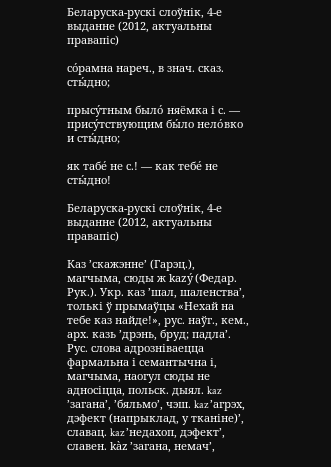Беларуска-рускі слоўнік, 4-е выданне (2012, актуальны правапіс)

со́рамна нареч., в знач. сказ. сты́дно;

прысу́тным было́ няёмка і с. — прису́тствующим бы́ло нело́вко и сты́дно;

як табе́ не с.! — как тебе́ не сты́дно!

Беларуска-рускі слоўнік, 4-е выданне (2012, актуальны правапіс)

Каз ’скажэнне’ (Гарэц.), магчыма, сюды ж kazý (Федар. Рук.). Укр. каз ’шал, шаленства’, толькі ў прымаўцы «Нехай на тебе каз найде!», рус. наўг., кем., арх. казь ’дрэнь, бруд; падла’. Рус. слова адрозніваецца фармальна і семантычна і, магчыма, наогул сюды не адносіцца, польск. дыял. kaz ’загана’, ’бяльмо’, чэш. kaz ’агрэх, дэфект (напрыклад, у тканіне)’, славац. kaz ’недахоп, дэфект’, славен. kàz ’загана, немач’,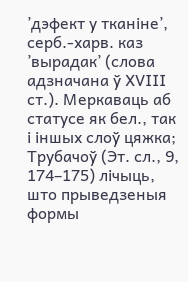’дэфект у тканіне’, серб.-харв. каз ’вырадак’ (слова адзначана ў XVIII ст.). Меркаваць аб статусе як бел., так і іншых слоў цяжка; Трубачоў (Эт. сл., 9, 174–175) лічыць, што прыведзеныя формы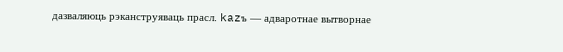дазваляюць рэканструяваць прасл. kazъ — адваротнае вытворнае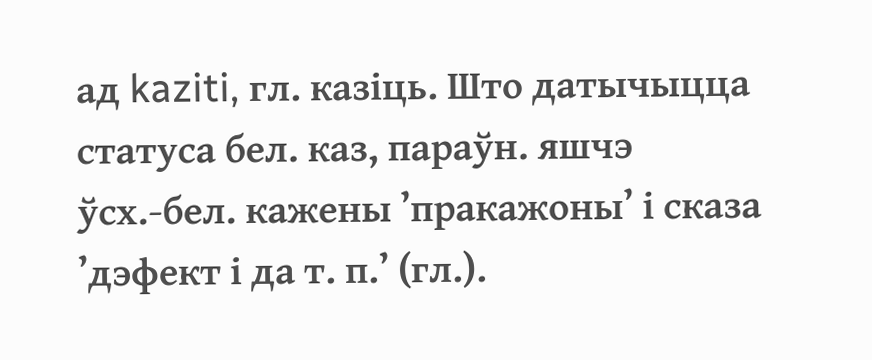ад kaziti, гл. казіць. Што датычыцца статуса бел. каз, параўн. яшчэ ўсх.-бел. кажены ’пракажоны’ і сказа ’дэфект і да т. п.’ (гл.).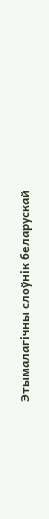Этымалагічны слоўнік беларускай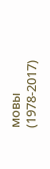мовы (1978-2017)